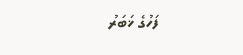ފަހުގެ ޚަބަރު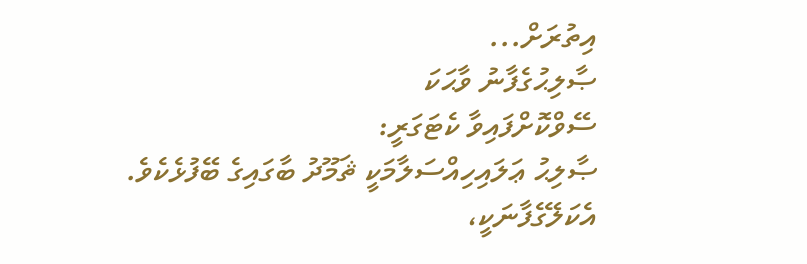އިތުރަށް...
ޞާލިޙުގެފާނު ވާޙަކަ
ސޭވްކޮށްފައިވާ ކެޓަގަރީ:
ޞާލިޙު ޢަލައިހިއްސަލާމަކީ ޘަމޫދު ބާގައިގެ ބޭފުޅެކެވެ. އެކަލޭގެފާނަކީ،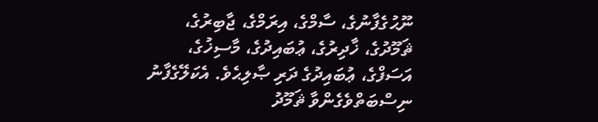ނޫޙުގެފާނުގެ، ސާމްގެ، އިރަމްގެ، ޖާބިރުގެ، ޘަމޫދުގެ، ޚާދިރުގެ، ޢުބައިދުގެ، މާސިޚުގެ، އަސަފްގެ، ޢުބައިދުގެ ދަރި ޞާލިޙެވެ. އެކަލޭގެފާނު ނިސްބަތްވެގެންވާ ޘަމޫދު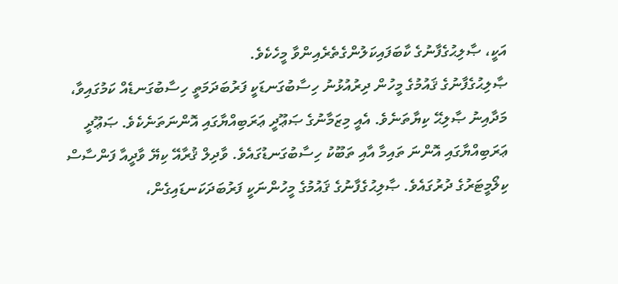އަކީ، ޞާލިޙުގެފާނުގެ ކާބަފައިކަލުންގެތެރެއިންވާ މީހެކެވެ.
ޞާލިޙުގެފާނުގެ ޤައުމުގެ މީހުން ދިރުއުޅުނު ހިސާބުގަނޑަކީ ފަރުބަދަމަތީ ހިސާބުގަނޑެއް ކަމުގައިވާ، މަދާއިނު ޞާލިޙޭ ކިޔާތަނެވެ. އެއީ މިޒަމާނުގެ ޞަޢޫދީ ޢަރަބިއްޔާގައި އޮންނަތަނެކެވެ. ޞަޢޫދީ ޢަރަބިއްޔާގައި އޮންނަ ތައިމާ އާއި ތަބޫކު ހިސާބުގަނޑުގައެވެ. ވާދިލް ޤުރާއޭ ކިޔޭ ވާދީއާ ފަންސާސް ކިލޯމީޓަރުގެ ދުރުގައެވެ. ޞާލިޙުގެފާނުގެ ޤައުމުގެ މީހުންނަކީ ފަރުބަދަކަނޑައިގެން،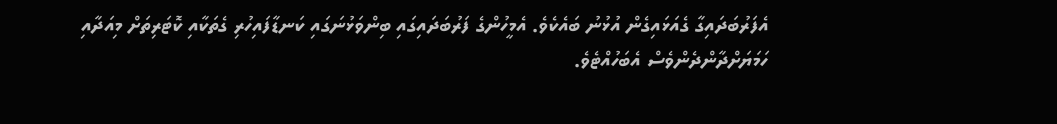އެފަރުބަދައިގާ ގެއަޅައިގެން އުޅުނު ބައެކެވެ. އެމީހުންގެ ފަރުބަދައިގައި ބިންވަޅުނަގައި ކަނޑާފައިހުރި ގެތަކާއި ކޮޓަރިތަށް މިއަދާއި ހަމަޔަށްދާންދެންވެސް އެބަހުއްޓެވެ.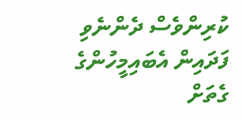ކުރިންވެސް ދެންނެވި ފަދައިން އެބައިމީހުންގެ ގެތަށް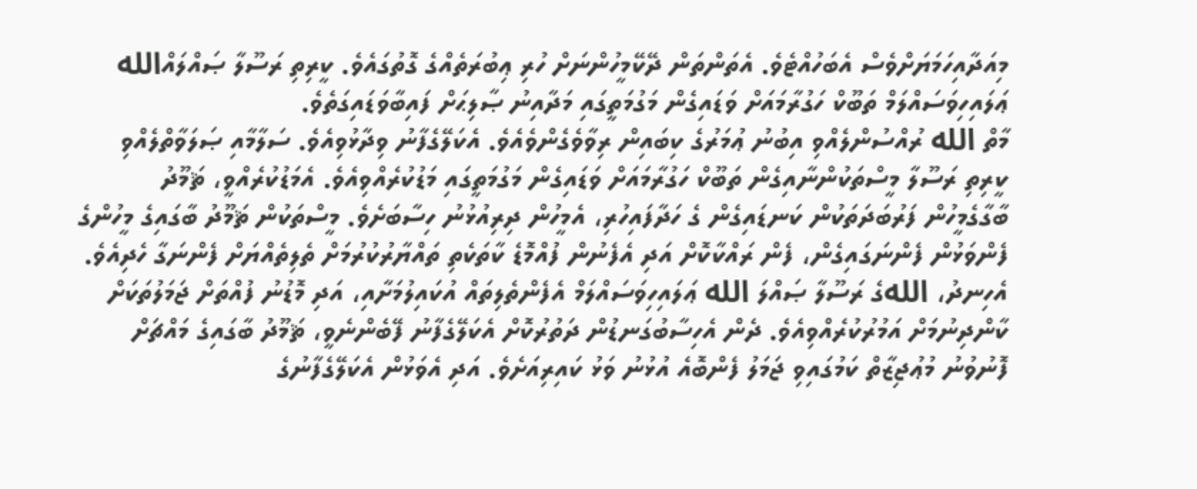މިއަދާއިހަމަޔަށްވެސް އެބަހުއްޓެވެ. އެތަންތަން ދޭކޭމީހުންނަށް ހުރި ޢިބުރަތެއްގެ ގޮތުގައެވެ. ކީރިތި ރަސޫލާ ޞައްލައްالله ޢަލައިހިވަސައްލަމް ތަބޫކް ހަގުރާމައަށް ވަޑައިގެން މަގުމަތީގައި މަދާއިނު ޞާލިޙަށް ފައިބާވަޑައިގަތެވެ.
މާތް الله ރުއްސުންލެއްވި އިބުނު ޢުމަރުގެ ކިބައިން ރިވާވެގެންވެއެވެ. އެކަލޭގެފާނު ވިދާޅުވިއެވެ. ސަލާމާއި ޞަލަވާތްލެއްވި ކީރިތި ރަސޫލާ މީސްތަކުންނާއިގެން ތަބޫކް ހަގުރާމައަށް ވަޑައިގެން މަގުމަތީގައި މަޑުކުރެއްވިއެވެ. އެމަޑުކުރެއްވީ، ޘަމޫދު ބާގާގެމީހުން ފަރުބަދަތަކުން ކަނޑައިގެން ގެ ހަދާފައިހުރި، އެމީހުން ދިރިއުޅުނު ހިސާބަށެވެ. މީސްތަކުން ޘަމޫދު ބާގައިގެ މީހުންގެ ފެންވަޅުން ފެންނަގައިގެން، ފެން ރައްކާކޮށް އަދި އެފެނުން ފުއްމޮޑެ ކާތަކެތި ތައްޔާރުކުރުމަށް ތެލިތެއްޔަށް ފެންނަގާ ހެދިއެވެ. އެހިނދު، اللهގެ ރަސޫލާ ޞައްލަ الله ޢަލައިހިވަސައްލަމް އެފެންތެލިތައް އުކައިލުމަށާއި، އަދި މޮޑުނު ފުއްތަށް ޖަމަލުތަކަށް ކާންދިނުމަށް އަމުރުކުރެއްވިއެވެ. ދެން އެހިސާބުގަނޑުން ދަތުރުކޮށް އެކަލޭގެފާނު ފޭބެންނެވީ، ޘަމޫދު ބާގައިގެ މައްޗަށް ފޮނުވުނު މުޢުޖިޒާތް ކަމުގައިވި ޖަމަލު ފެންބޮއެ އުޅުނު ވަޅު ކައިރިއަށެވެ. އަދި އެވަޅުން އެކަލޭގެފާނުގެ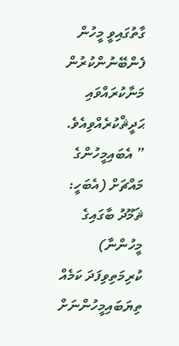ގާތުގައިވީ މީހުން ފެންބޭނުންކުރުން މަނާކުރައްވައި ޙަދީޘްކުރެއްވިއެވެ. ” އެބައިމީހުންގެ މައްޗަށް (އެބަހީ: ޘަމޫދު ބާގައިގެ މީހުންނާ) ކުރިމަތިވިފަދަ ކަމެއް ތިޔަބައިމީހުންނަށް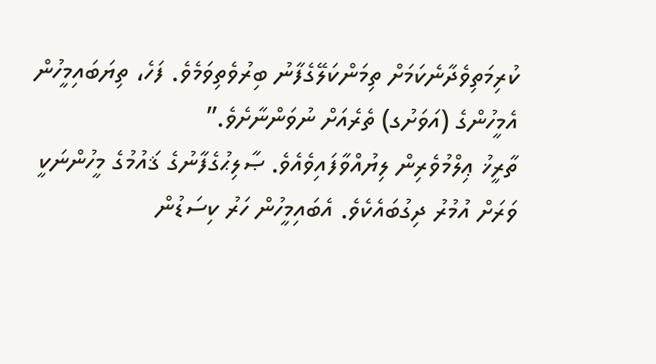ކުރިމަތިވެދާނެކަމަށް ތިމަންކަލޭގެފާނު ބިރުވެތިވަމެވެ. ފަހެ، ތިޔަބައިމީހުން އެމީހުންގެ (އަވަށުގ) ތެރެއަށް ނުވަންނާށެވެ.”
ތާރީޚު ޢިލްމުވެރިން ލިޔުއްވާފައިވެއެވެ. ޞާލިޙުގެފާނުގެ ޤައުމުގެ މީހުންނަކީ ވަރަށް އުމުރު ދިގުބައެކެވެ. އެބައިމީހުން ހަރު ކިސަޑުން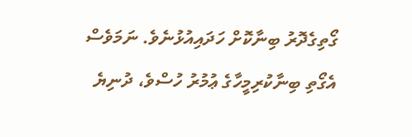ގޯތިގެދޮރު ބިނާކޮށް ހަދައިއުޅުނެވެ. ނަމަވެސް އެގޯތި ބިނާކުރިމީހާގެ ޢުމުރު ހުސްވެ، ދުނިޔެ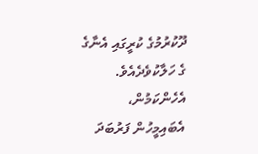ދޫކުރުމުގެ ކުރީގައި އެނާގެ ގެ ހަލާކުވެދެއެވެ. އެހެންކަމުން، އެބައިމީހުން ފަރުބަދަ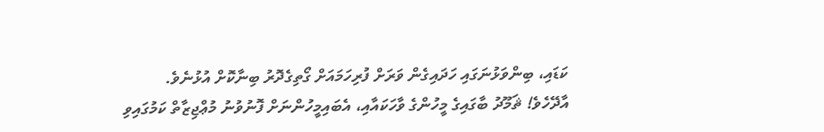ކަޑައި، ބިންވަޅުނަގައި ހަދައިގެން ވަރަށް ފުރިހަމައަށް ގޯތިގެދޮރު ބިނާކޮށް އުޅުނެވެ.
އާދޭހެވެ! ޘަމޫދު ބާގައިގެ މީހުންގެ ވާހަކައާއި، އެބައިމީހުންނަށް ފޮނުވުނު މުޢްޖިޒާތް ކަމުގައިވި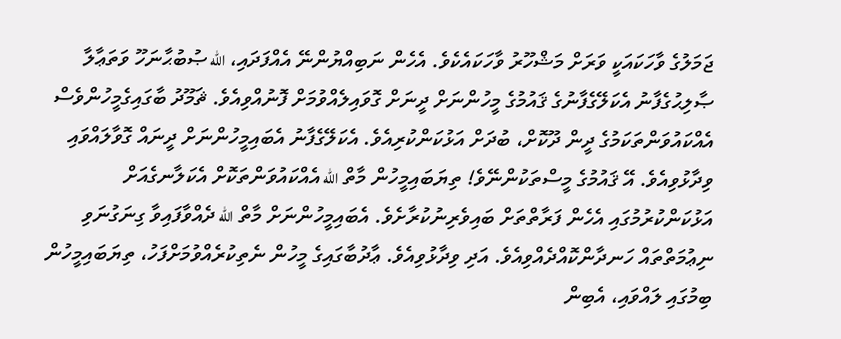ޖަމަލުގެ ވާހަކައަކީ ވަރަށް މަޝްހޫރު ވާހަކައެކެވެ. އެހެން ނަބިއްޔުންނޭ އެއްފަދައި، الله ޞުބުޙާނަހޫ ވަތަޢާލާ ޞާލިޙުގެފާނު އެކަލޭގެފާނުގެ ޤައުމުގެ މީހުންނަށް ދީނަށް ގޮވައިލެއްވުމަށް ފޮނުއްވިއެވެ. ޘަމޫދު ބާގައިގެމީހުންވެސް އެއްކައުވަންތަކަމުގެ ދީން ދޫކޮށް، ބުދަށް އަޅުކަންކުރިއެވެ. އެކަލޭގެފާނު އެބައިމީހުންނަށް ދީނައް ގޮވާލައްވައި ވިދާޅުވިއެވެ. އޭ ޤައުމުގެ މީސްތަކުންނޭވެ! ތިޔަބައިމީހުން މާތް الله އެއްކައުވަންތަކޮށް އެކަލާނގެއަށް އަޅުކަންކުރުމުގައި އެހެން ފަރާތްތަށް ބައިވެރިނުކުރާށެވެ. އެބައިމީހުންނަށް މާތް الله ދެއްވާފައިވާ ގިނަގުނަވި ނިޢުމަތްތައް ހަނދާންކޮއްދެއްވިއެވެ. އަދި ވިދާޅުވިއެވެ. ޢާދުބާގައިގެ މީހުން ނެތިކުރެއްވުމަށްފަހު، ތިޔަބައިމީހުން ބިމުގައި ލައްވައި، އެބިން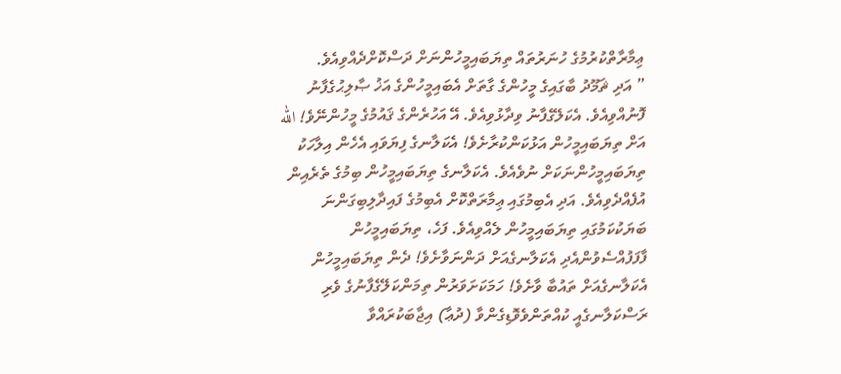ޢިމާރާތްކުރުމުގެ ހުނަރުތައް ތިޔަބައިމީހުންނަށް ދަސްކޮށްދެއްވިއެވެ.
” އަދި ޘަމޫދު ބާގައިގެ މީހުންގެ ގާތަށް އެބައިމީހުންގެ އަޚު ޞާލިޙުގެފާނު ފޮނުއްވިއެވެ. އެކަލޭގެފާނު ވިދާޅުވިއެވެ. އޭ އަހުރެންގެ ޤައުމުގެ މީހުންނޭވެ! الله އަށް ތިޔަބައިމީހުން އަޅުކަންކުރާށެވެ! އެކަލާނގެ ފިޔަވައި އެހެން އިލާހަކު ތިޔަބައިމީހުންނަކަށް ނުވެއެވެ. އެކަލާނގެ ތިޔަބައިމީހުން ބިމުގެ ތެރެއިން އުފެއްދެވިއެވެ. އަދި އެބިމުގައި ޢިމާރަތްކޮށް އެބިމުގެ ފައިދާލިބިގަންނަ ބަޔަކުކަމުގައި ތިޔަބައިމީހުން ލެއްވިއެވެ. ފަހެ، ތިޔަބައިމީހުން ފާފަފުއްސެވުންއެދި އެކަލާނގެއަށް ދަންނަވާށެވެ! ދެން ތިޔަބައިމީހުން އެކަލާނގެއަށް ތައުބާ ވާށެވެ! ހަމަކަށަވަރުން ތިމަންކަލޭގެފާނުގެ ވެރި ރަސްކަލާނގެއީ ކުއްތަންވެވޮޑިގެންވާ (ދުޢާ) އިޖާބަކުރައްވާ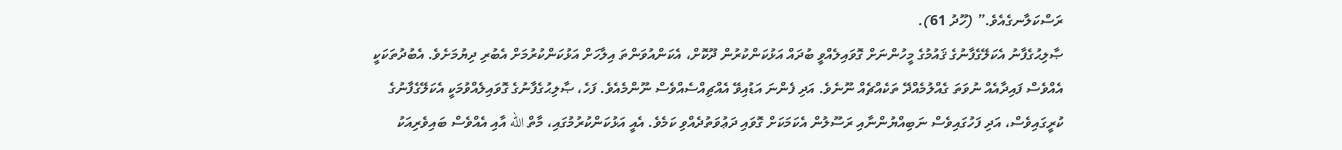ރަސްކަލާނގެއެވެ.” (ހޫދު 61).
ޞާލިޙުގެފާނު އެކަލޭގެފާނުގެ ޤައުމުގެ މީހުންނަށް ގޮވައިލެއްވީ ބުދައް އަޅުކަންކުރުން ދޫކޮށް، އެކަންއުވަންތަ އިލާހަށް އަޅުކަންކުރުމަށް އެބުރި ދިޔުމަށެވެ. އެބުދުތަކަކީ އެއްވެސް ފައިދާއެއް ނުވަތަ ގެއްލުމެއްދޭ ތަކެއްޗެއް ނޫނެވެ. އަދި ފެންނަ އަޑުއިވޭ އެއްޗިއްސެއްވެސް ނޫންމެއެވެ. ފަހެ، ޞާލިޙުގެފާނުގެ ގޮވައިލެއްވުމަކީ އެކަލޭގެފާނުގެ ކުރީގައިވެސް، އަދި ފަހުގައިވެސް ނަބިއްޔުންނާއި ރަސޫލުން އެކަމަކަށް ގޮވައި ދަޢުވަތުދެއްވި ކަމެވެ. އެއީ އަޅުކަންކުރުމުގައި، މާތް الله އާއި އެއްވެސް ބައިވެރިއަކު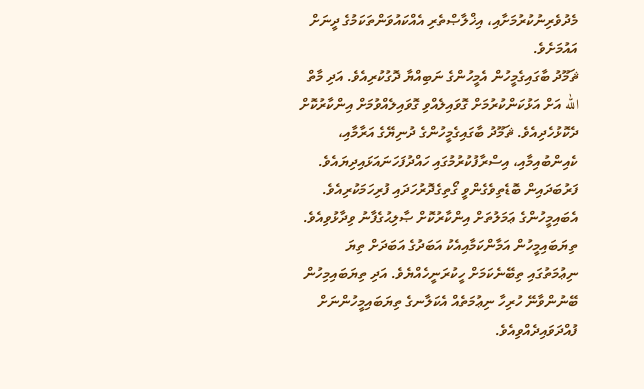މެދުވެރިނުކުރުމަށާއި، އިޚްލާޞްތެރި އެއްކައުވަންތަކަމުގެ ދީނަށް އައުމަށެވެ.
ޘަމޫދު ބާގައިގެމީހުން އެމީހުންގެ ނަބިއްޔާ ދޮގުކުރިއެވެ. އަދި މާތް الله އަށް އަޅުކަންކުރުމަށް ގޮވައިލެއްވި ގޮވައިލެއްވުމަށް އިންކާރުކޮށް ދެކޮޅުހެދިއެވެ. ޘަމޫދު ބާގައިގެމީހުންގެ ދުނިޔޭގެ އަރާމާއި، ކެއިންބުއިމާއި، އިސްރާފުކުރުމުގައި ހައްދުފަހަނައަޅައިދިޔައެވެ. ފަރުބަދައިން ބޮޑެތިވެގެންވީ ގޯތިގެދޮރުހަދައި ފުރިހަމަކުރިއެވެ. އެބައިމީހުންގެ ޢަމަލުތަށް އިންކާރުކޮށް ޞާލިޙުގެފާނު ވިދާޅުވިއެވެ. ތިޔަބައިމީހުން އަމާންކަމާއިއެކު އަބަދުގެ އަބަދަށް ތިޔަ ނިޢުމަތުގައި ތިބޭނެކަމަށް ހީކުރަނީހެއްޔެވެ. އަދި ތިޔަބައިމިހުން ބޭނުންވާނޭ ހުރިހާ ނިޢުމަތެއް އެކަލާނގެ ތިޔަބައިމީހުންނަށް ފުއްދަވައިދެއްވިއެވެ.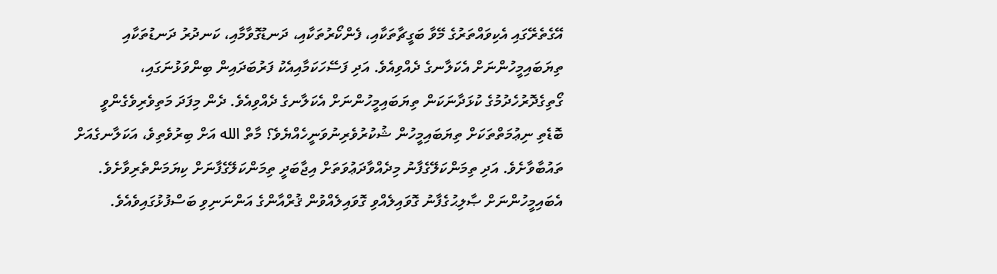އޭގެތެރޭގައި އެކިވައްތަރުގެ މޭވާ ބަގީޗާތަކާއި، ފެންކޯރުތަކާއި، ދަނޑުގޮވާމާއި، ކަނދުރު ދަނޑުތަކާއި ތިޔަބައިމީހުންނަށް އެކަލާނގެ ދެއްވިއެވެ. އަދި ފަސޭހަކަމާއިއެކު ފަރުބަދައިން ބިންވަޅުނަގައި، ގޯތިގެދޮރުހެދުމުގެ ކުޅަދާނަކަން ތިޔަބައިމީހުންނަށް އެކަލާނގެ ދެއްވިއެވެ. ދެން މިފަދަ މަތިވެރިވެގެންވީ ބޮޑެތި ނިޢުމަތްތަކަށް ތިޔަބައިމީހުން ޝުކުރުވެރިނުވަނީހެއްޔެވެ؟ މާތް الله އަށް ބިރުވެތިވެ، އަކަލާނގެއަށް ތައުބާވާށެވެ. އަދި ތިމަންކަލޭގެފާނު މިދެއްވާދަޢުވަތަށް އިޖާބަދީ ތިމަންކަލޭގެފާނަށް ކިޔަމަންތެރިވާށެވެ.
އެބައިމީހުންނަށް ޞާލިޙުގެފާނު ގޮވައިލެއްވި ގޮވައިލެއްވުން ޤުރްއާންގެ އަންނަނިވި ބަސްފުޅުގައިވެއެވެ.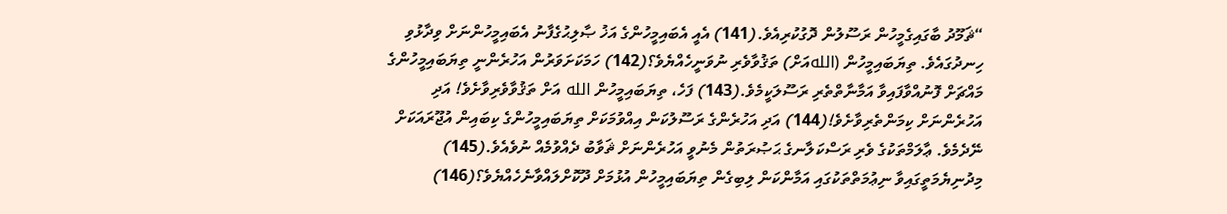“ޘަމޫދު ބާގައިގެމީހުން ރަސޫލުން ދޮގުކުރިއެވެ.(141) އެއީ އެބައިމީހުންގެ އަޚު ޞާލިޙުގެފާނު އެބައިމީހުންނަށް ވިދާޅުވި ހިނދުގައެވެ. ތިޔަބައިމީހުން (اللهއަށް) ތަޤުވާވެރި ނުވަނީހެއްޔެވެ؟(142) ހަމަކަށަވަރުން އަހުރެންނީ ތިޔަބައިމީހުންގެ މައްޗަށް ފޮނުއްވާފައިވާ އަމާނާތްތެރި ރަސޫލަކީމެވެ.(143) ފަހެ، ތިޔަބައިމީހުން الله އަށް ތަޤުވާވެރިވާށެވެ! އަދި އަހުރެންނަށް ކިމަންތެރިވާށެވެ!(144) އަދި އަހުރެންގެ ރަސޫލުކަން އިއްވުމަކަށް ތިޔަބައިމީހުންގެ ކިބައިން އުޖޫރައަކަށް ނޭދެމެވެ. ޢާލަމްތަކުގެ ވެރި ރަސްކަލާނގެ ޙަޞުރަތުން މެނުވީ އަހުރެންނަށް ޘަވާބު ދެއްވުމެއް ނުވެއެވެ.(145) މިދުނިޔެމަތީގައިވާ ނިޢުމަތްތަކުގައި އަމާންކަން ލިބިގެން ތިޔަބައިމީހުން އުޅުމަށް ދޫކޮށްލައްވާނެހެއްޔެވެ؟(146)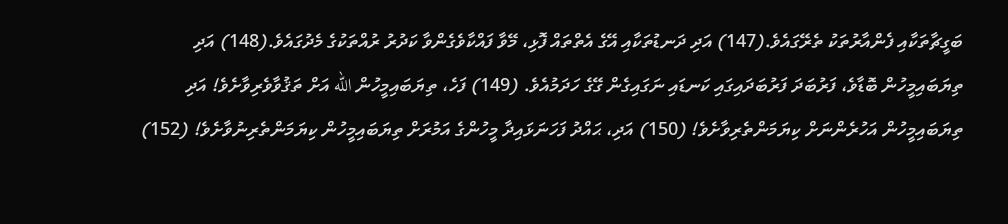ބަގީޗާތަކާއި ފެންއާރުތަކު ތެރޭގައެވެ.(147) އަދި ދަނޑުތަކާއި އޭގެ އެތްތައް ފޮޅި، މޭވާ ފައްކާވެގެންވާ ކަދުރު ރުއްތަކުގެ މެދުގައެވެ.(148) އަދި ތިޔަބައިމީހުން ބޮޑާވެ، ފަރުބަދަ ފަރުބަދައިގައި ކަނޑައި ނަގައިގެން ގޭގެ ހަދަމުއެވެ. (149) ފަހެ، ތިޔަބައިމީހުން الله އަށް ތަޤުވާވެރިވާށެވެ! އަދި ތިޔަބައިމީހުން އަހުރެންނަށް ކިޔަމަންތެރިވާށެވެ! (150) އަދި، ޙައްދު ފަހަނަޅައިދާ މީހުންގެ އަމުރަށް ތިޔަބައިމީހުން ކިޔަމަންތެރިނުވާށެވެ! (152)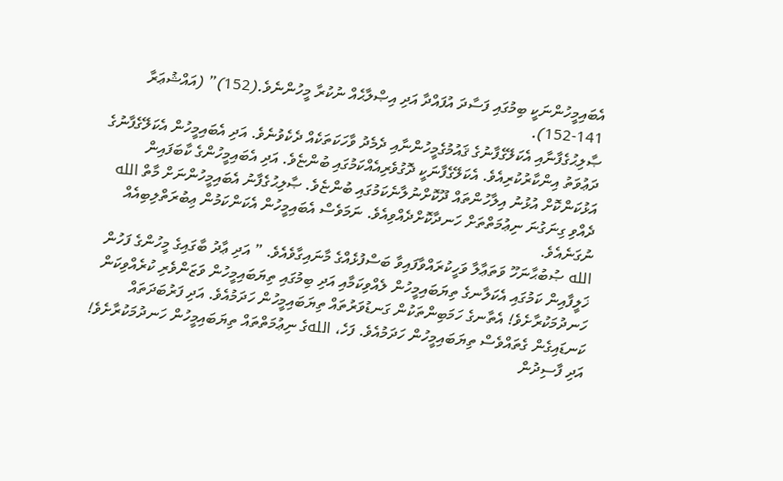އެބައިމީހުންނަކީ ބިމުގައި ފަސާދަ އުފައްދާ އަދި އިޞްލާޙެއް ނުކުރާ މީހުންނެވެ.(152)” (އައްޝުޢަރާ 141-152).
ޞާލިޙުގެފާނާއި އެކަލޭގެފާނުގެ ޤައުމުގެމީހުންނާއި ދެމެދު ވާހަކަތަކެއް ދެކެވުނެވެ. އަދި އެބައިމީހުން އެކަލޭގެފާނުގެ ދަޢުވަތު އިންކާރުކުރިއެވެ. އެކަލޭގެފާނަކީ ދޮގުވެރިއެއްކަމުގައި ބުންޏެވެ. އަދި އެބައިމީހުންގެ ކާބަފައިން އަޅުކަންކޮށް އުޅުނު އިލާހުންތައް ދޫކޮށްނުލާނެކަމުގައި ބުންޏެވެ. ޞާލިޙުގެފާނު އެބައިމީހުންނަށް މާތް الله ދެއްވި ގިނަގުނަ ނިޢުމަތްތަށް ހަނދާކޮށްދެއްވިއެވެ. ނަމަވެސް އެބައިމީހުން އެކަންކަމުން ޢިބުރަތްލިބިއެއް ނުގަނެއެވެ.
الله ޞުބުޙާނަހޫ ވަތަޢާލާ ވަހީކުރައްވާފައިވާ ބަސްފުޅެއްގެ މާނައިގާވެއެވެ. ” އަދި ޢާދު ބާގައިގެ މީހުންގެ ފަހުން ޚަލީފާއިން ކަމުގައި އެކަލާނގެ ތިޔަބައިމީހުން ލެއްވިކަމާއި އަދި ބިމުގައި ތިޔަބައިމީހުން ވަޒަންވެރި ކުރެއްވިކަން ހަނދުމަކުރާށެވެ! އެތާނގެ ހަމަބިންތަކުން ގަނޑުވަރުތައް ތިޔަބައިމީހުން ހަދަމުއެވެ. އަދި ފަރުބަދަތައް ކަނޑައިގެން ގެތައްވެސް ތިޔަބައިމީހުން ހަދަމުއެވެ. ފަހެ، اللهގެ ނިޢުމަތްތައް ތިޔަބައިމީހުން ހަނދުމަކުރާށެވެ! އަދި ފާސިދުން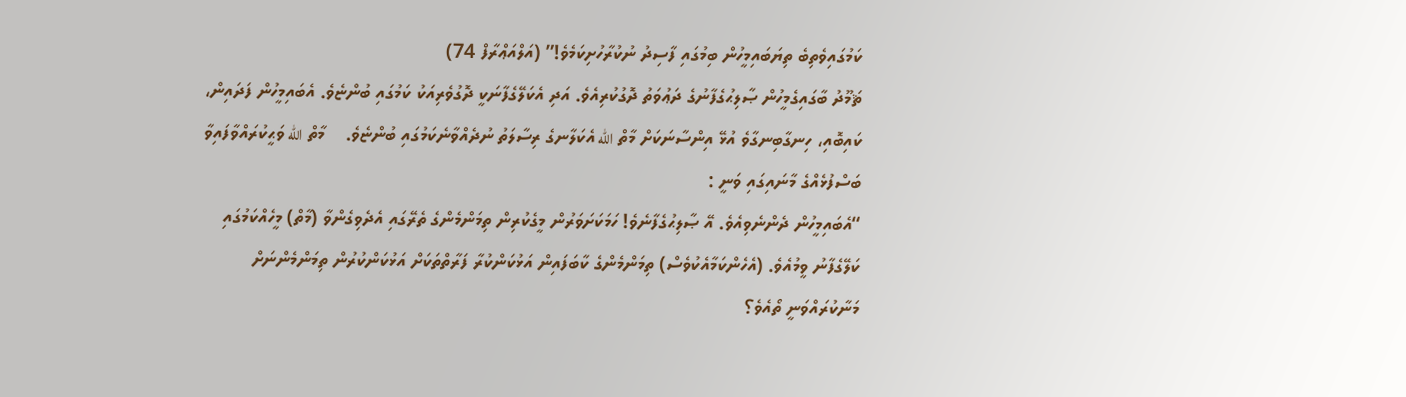ކަމުގައިވެތިބެ ތިޔަބައިމީހުން ބިމުގައި ފާސިދު ނުކުރާހުށިކަމެވެ!” (އަލްއަޢްރާފް 74)
ޘަމޫދު ބާގައިގެމީހުން ޞާލިޙުގެފާނުގެ ދަޢުވަތު ދޮގުކުރިއެވެ. އަދި އެކަލޭގެފާނަކީ ދޮގުވެރިއަކު ކަމުގައި ބުންޏެވެ. އެބައިމީހުން ފަދައިން، ކައިބޮއި، ހިނގާބިނގާވެ އުޅޭ އިންސާނަކަށް މާތް الله އެކަލާނގެ ރިސާލަތު ނުދެއްވާނެކަމުގައި ބުންޏެވެ.    މާތް الله ވަޙީކުރައްވާފައިވާ ބަސްފުޅެއްގެ މާނައިގައި ވަނީ :
“އެބައިމީހުން ދެންނެވިއެވެ. އޭ ޞާލިޙުގެފާނެވެ! ހަމަކަށަވަރުން މީގެކުރިން ތިމަންމެންގެ ތެރޭގައި އެދެވިގެންވާ (މާތް) މީހެއްކަމުގައި ކަލޭގެފާނު ވީމުއެވެ. (އެހެންކަމާއެކުވެސް) ތިމަންމެންގެ ކާބަފައިން އަޅުކަންކުރާ ފަރާތްތަކަށް އަޅުކަންކުރުން ތިމަންމެންނަށް މަނާކުރައްވަނީ ތޯއެވެ؟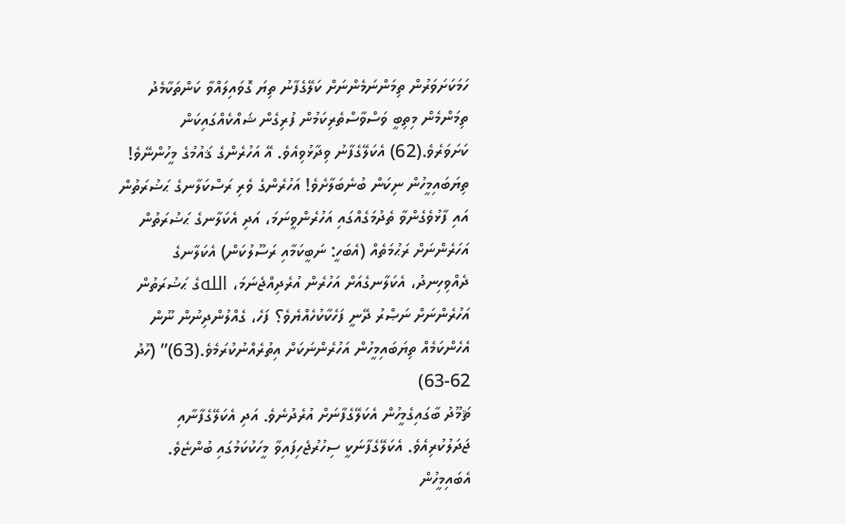ހަމަކަށަވަރުން ތިމަންނަމެންނަށް ކަލޭގެފާނު ތިޔަ ގޮވައިލައްވާ ކަންތަކާމެދު ތިމަންމެން މިތިބީ ވަސްވާސްތެރިކަމުން ފުރިގެން ޝައްކެއްގައިކަން ކަށަވަރެވެ.(62) އެކަލޭގެފާނު ވިދާޅުވިއެވެ. އޭ އަހުރެންގެ ޤައުމުގެ މީހުންނޭވެ! ތިޔަބައިމީހުން ނިކަން ބުނެބަލާށެވެ! އަހުރެންގެ ވެރި ރަސްކަލާނގެ ޙަޟުރަތުން އައި ފާޅުވެގެންވާ ތެދުމަގެއްގައި އަހުރެންވީނަމަ، އަދި އެކަލާނގެ ޙަޟުރަތުން އަހަރެންނަށް ރަޙުމަތެއް (އެބަހީ: ނަބީކަމާއި ރަސޫލުކަން) އެކަލާނގެ ދެއްވިހިނދު، އެކަލާނގެއަށް އަހުރެން އުރެދިއްޖެނަމަ، اللهގެ ޙަޟުރަތުން އަހުރެންނަށް ނަޞްރު ދޭނީ ފަހެކާކުހެއްޔެވެ؟ ފަހެ، ގެއްލުންދިނުން ނޫން އެހެންކަމެއް ތިޔަބައިމީހުން އަހުރެންނަކަށް އިތުރެއްނުކުރަމެވެ.(63)” (ހޫދު 62-63)
ޘަމޫދު ބާގައިގެމީހުން އެކަލޭގެފާނަށް އުރެދުނެވެ. އަދި އެކަލޭގެފާނާއި ޖަދަލުކުރިއެވެ. އެކަލޭގެފާނަކީ ސިހުރުޖެހިފައިވާ މީހަކުކަމުގައި ބުންޏެވެ. އެބައިމީހުން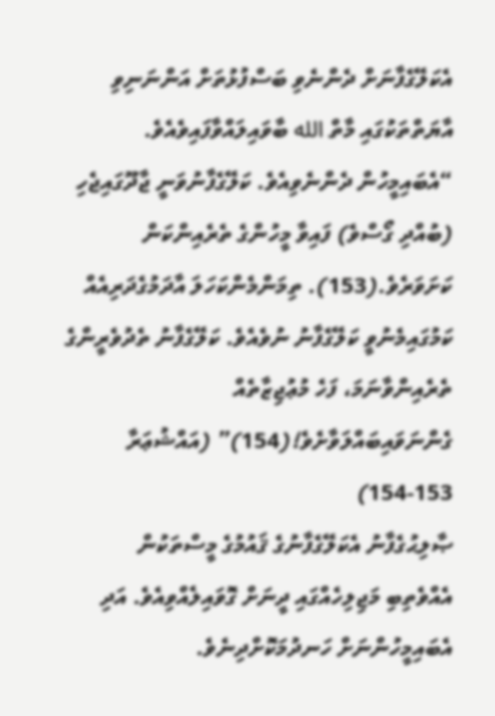އެކަލޭގެފާނަށް ދެންނެވި ބަސްފުޅުތަށް އަންނަނިވި އާޔަތްތަކުގައި މާތް الله ބާވައިލައްވާފައިވެއެވެ. “އެބައިމީހުން ދެންނެވިއެވެ. ކަލޭގެފާނުވަނީ ޖާދޫގައިޖެހި (ބުއްދި ގޯސްވެ) ފައިވާ މީހުންގެ ތެރެއިންކަން ކަށަވަރެވެ.(153). ތިމަންމެންކަހަލަ އާދަމުގެދަރިއެއް ކަމުގައިމެނުވީ ކަލޭގެފާނު ނުވެއެވެ. ކަލޭގެފާނު ތެދުވެރީންގެ ތެރެއިންވާނަމަ، ފަހެ މުޢުޖިޒާތެއް ގެންނަވައިބައްލަވާށެވެ!(154)” (އައްޝުޢަރާ 153-154)
ޞާލިޙުގެފާނު އެކަލޭގެފާނުގެ ޤައުމުގެ މީސްތަކުން އެއްވެތިބި މަޖިލިހެއްގައި ދީނަށް ގޮވައިލެއްވިއެވެ. އަދި އެބައިމީހުންނަށް ހަނދުމަކޮށްދިނެވެ.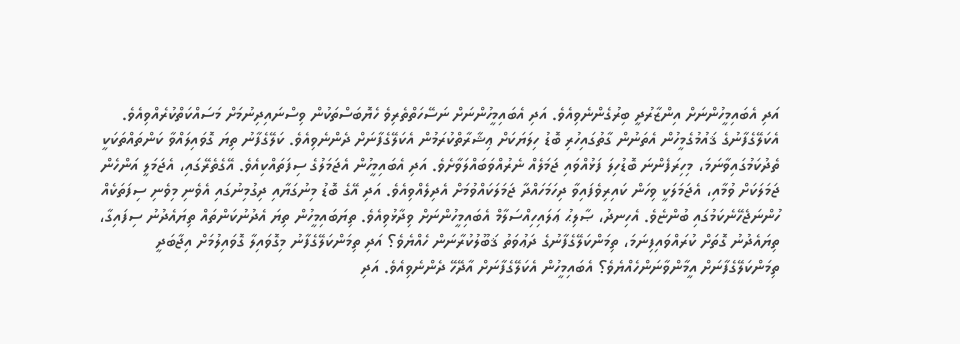އަދި އެބައިމީހުންނަށް އިންޒާރުދީ ބިރުގެންނެވިއެވެ. އަދި އެބައިމީހުންނަށް ނަސޭހަތްތެރިވެ ހެޔޮބަސްތަކުން ވިސްނައިދިނުމަށް މަސައްކަތްކުރެއްވިއެވެ. އެކަލޭގެފާނުގެ ޤައުމުގެމީހުން އެތަނުން ގާތުގައިހުރި ބޮޑު ހިލަޔަކަށް ޢިޝާރާތްކުރަމުން އެކަލޭގެފާނަށް ދެންނެވިއެވެ. ކަލޭގެފާނު ތިޔަ ގޮވައިލައްވާ ކަންތައްތަކަކީ ތެދުކަމުގައިވާނަމަ، މިހިރަފެންނަ ބޮޑުހިލަ ފަޅުއްވައި ޖަމަލެއް ނެރުއްވަބައްލަވާށެވެ. އަދި އެބައިމީހުން އެޖަމަލުގެ ސިފަތައްކިއެވެ. އޭގެތެރޭގައި، އެޖަމަލީ އަންހެން ޖަމަލަކަށް ވުމާއި، އެޖަމަލަކީ ވިހަން ކައިރިވެފައިވާ ދިހަމަހައްދާ ޖަމަލަކައްވުމަށް އެދިލެއްވިއެވެ. އަދި އޭގެ ބޮޑު މިނުގަޔާއި ދިގުމިނުގައި އެވެނި މިވެނި ސިފަތަކެއް ހުންނަޖެހޭނެކަމުގައި ބުންޏެވެ. އެހިނދު، ޞާލިޙު ޢަލައިހިއްސަލާމް އެބައިމީހުންނަށް ވިދާޅުވިއެވެ. ތިޔަބައިމީހުން ތިޔަ އެދުނުކަންތައް ތިޔައެދުނު ސިފައިގާ، ތިޔައެދުނު ގޮތަށް ކުރައްވައިފިނަމަ، ތިމަންކަލޭގެފާނުގެ ދަޢުވަތު ޤަބޫލުކުރާނަން ހެއްޔެވެ؟ އަދި ތިމަންކަލޭގެފާނު މިގޮވައިލާ ގޮވައިލުމަށް އިޖާބަދީ ތިމަންކަލޭގެފާނަށް އީމާންވާނަންހެއްޔެވެ؟ އެބައިމީހުން އެކަލޭގެފާނަށް އާދޭހޭ ދެންނެވިއެވެ. އަދި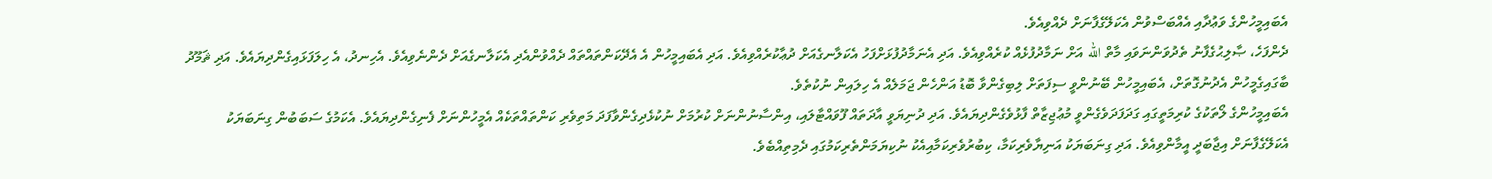އެބައިމީހުންގެ ވަޢުދާއި އެއްބަސްވުން އެކަލޭގެފާނަށް ދެއްވިއެވެ.
ދެންފަހެ، ޞާލިޙުގެފާނު ތެދުވަންނަވައި މާތް الله އަށް ނަމާދުފުޅެއް ކުރެއްވިއެވެ. އަދި އެނަމާދުފުޅަށްފަހު އެކަލާނގެއަށް ދުޢާކުރެއްވިއެވެ. އަދި އެބައިމީހުން އެ އެދޭކަންތައްތައް ދެއްވުންއެދި އެކަލާނގެއަށް ދެންނެވިއެވެ. އެހިނދު، އެ ހިލަފަޅައިގެންދިޔައެވެ. އަދި ޘަމޫދު ބާގައިގެމީހުން އެދުނުގޮތަށް، އެބައިމީހުން ބޭނުންވީ ސިފަތަށް ލިބިގެންވާ ބޮޑު އަންހެން ޖަމަލެއް އެ ހިލައިން ނުކުތެވެ.
އެބައިމީހުންގެ ލޯތަކުގެ ކުރިމަތީގައި ގަދަފަދަވެގެންވީ މުޢުޖިޒާތް ފާޅުވެގެންދިޔައެވެ. އަދި ދުނިޔަވީ އާދަތައް ފޫވައްޓާލައި، އިންސާނުންނަށް ކުރުމަށް ނުކުޅެދިގެންވާފަދަ މަތިވެރި ކަންތައްތަކެއް އެމީހުންނަށް ފެނިގެންދިޔައެވެ. އެކަމުގެ ސަބަބުން ގިނަބަޔަކު އެކަލޭގެފާނަށް އިޖާބަދީ އީމާންވިއެވެ. އަދި ގިނަބަޔަކު އަނިޔާވެރިކަމާ، ކިބުރުވެރިކަމާއިއެކު ނުކިޔަމަންތެރިކަމުގައި ދެމިތިއްބެވެ.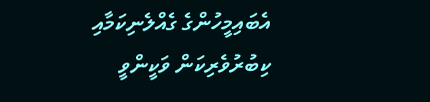އެބައިމީހުންގެ ގެއްލެނިކަމާއި ކިބުރުވެރިކަން ވަކީންވީ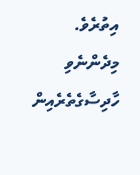އިތުރެވެ.
މިދެންނެވި ހާދިސާގެތެރެއިން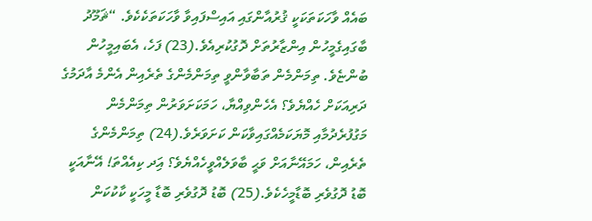ބައެއް ވާހަކަތަކަކީ ޤުރުއާންގައި އައިސްފައިވާ ވާހަކަތަކެކެވެ. “ޘަމޫދު ބާގައިގެމީހުން އިންޒާރުތަށް ދޮގުކުރިއެވެ.(23) ފަހެ، އެބައިމީހުން ބުންޏެވެ. ތިމަންމެން ތަބާވާންވީ ތިމަންމެންގެ ތެރެއިން އެންމެ އާދަމުގެ ދަރިއަކަށް ހެއްޔެވެ؟ އެހެންވިއްޔާ، ހަމަކަށަވަރުން ތިމަންމެން މަގުފުރެދުމާއި މޮޔަކަމެއްގައިވާކަން ކަށަވަރެވެ.(24) ތިމަންމެންގެ ތެރެއިން، ހަމައޭނާއަށް ވަޙީ ބާވަލެއްވީހެއްޔެވެ؟ އަިދ ކިއެއްތަ! އޭނާއަކީ ބޮޑު ދޮގުވެރި ބޮޑާމީހެކެވެ.(25) ބޮޑު ދޮގުވެރި ބޮޑާ މީހަކީ ކާކުކަން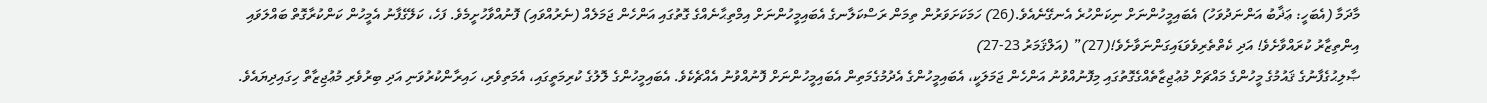މާދަމާ (އެބަހީ: ޢަޛާބު އަންނަދުވަހު) އެބައިމީހުންނަށް ނިކަންހުރެ އެނގޭނެއެވެ.(26) ހަމަކަށަވަރުން ތިމަން ރަސްކަލާނގެ އެބައިމީހުންނަށް އިމްތިޙާނެއްގެ ގޮތުގައި އަންހެން ޖަމަލެއް (ނެރުއްވައި) ފޮނުއްވާހުށީމެވެ. ފަހެ، ކަލޭގެފާނު އެމީހުން ކަންކުރާގޮތް ބައްލަވައި އިންތިޒާރު ކުރައްވާށެވެ! އަދި ކެތްތެރިވެވަޑައިގަންނަވާށެވެ!(27)” (އަލްޤަމަރު 23-27)
ޞާލިޙުގެފާނުގެ ޤައުމުގެ މީހުންގެ މައްޗަށް މުޢުޖިޒާތެއްގެގޮތުގައި މިފޮނުއްވުނު އަންހެން ޖަމަލަކީ، އެބައިމީހުންގެ އެދުމުގެމަތިން އެބައިމީހުންނަށް ފޮނުއްވުނު އެއްޗެކެވެ. އެބައިމީހުންގެ ލޮލުގެ ކުރިމަތީގައި، އެމަތިވެރި، ހައިރާންކުރުވަނި އަދި ބިރުވެރި މުޢުޖިޒާތް ހިގައިދިޔައެވެ.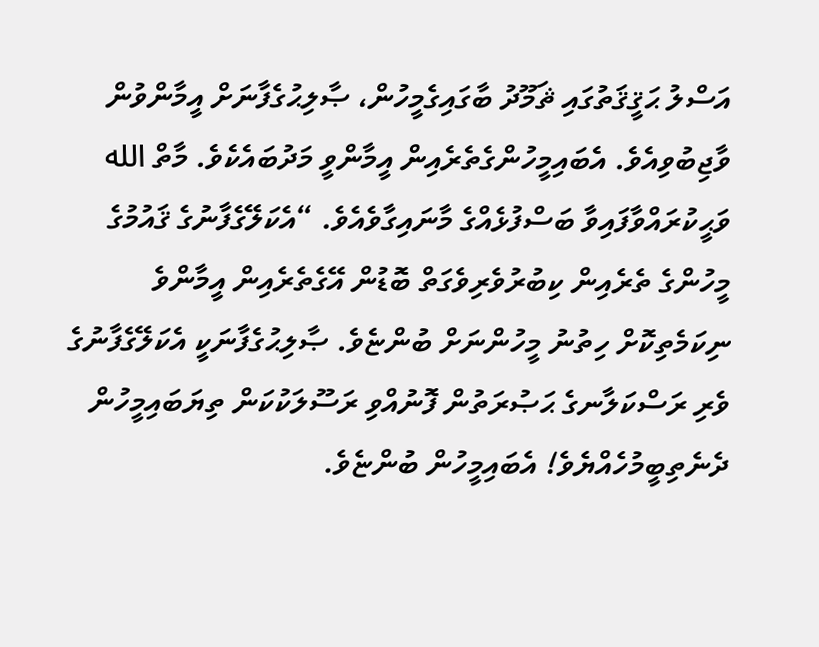އަސްލު ޙަޤީޤަތުގައި ޘަމޫދު ބާގައިގެމީހުން، ޞާލިޙުގެފާނަށް އީމާންވުން ވާޖިބުވިއެވެ. އެބައިމީހުންގެތެރެއިން އީމާންވީ މަދުބައެކެވެ. މާތް الله ވަޙީކުރައްވާފައިވާ ބަސްފުޅެއްގެ މާނައިގާވެއެވެ. “އެކަލޭގެފާނުގެ ޤައުމުގެ މީހުންގެ ތެރެއިން ކިބުރުވެރިވެގަތް ބޮޑުން އޭގެތެރެއިން އީމާންވެ ނިކަމެތިކޮށް ހިތުނު މީހުންނަށް ބުންޏެވެ. ޞާލިޙުގެފާނަކީ އެކަލޭގެފާނުގެ ވެރި ރަސްކަލާނގެ ޙަޞުރަތުން ފޮނުއްވި ރަސޫލަކުކަން ތިޔަބައިމީހުން ދެނެތިބީމުހެއްޔެވެ! އެބައިމީހުން ބުންޏެވެ.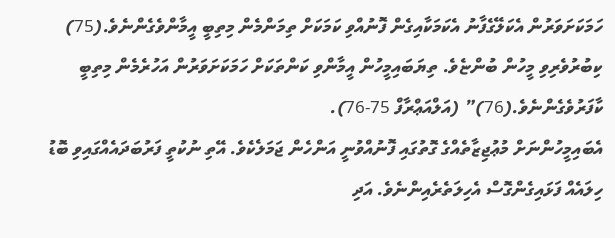ހަމަކަށަވަރުން އެކަލޭގެފާނު އެކަމަކާއިގެން ފޮނުއްވި ކަމަކަށް ތިމަންމެން މިތިބީ އީމާންވެގެންނެވެ.(75) ކިބުރުވެރިވި މީހުން ބުންޏެވެ. ތިޔަބައިމީހުން އީމާންވި ކަންތަކަށް ހަމަކަށަވަރުން އަހުރެމެން މިތިބީ ކާފަރުވެގެންނެވެ.(76)” (އަލްއަޢްރާފް 75-76).
އެބައިމީހުންނަށް މުޢުޖިޒާތެއްގެ ގޮތުގައި ފޮނުއްވުނީ އަންހެން ޖަމަލެކެވެ. އޭތި ނުކުތީ ފަރުބަދައެއްގައިވި ބޮޑު ހިލައެއް ފަޅައިގެންގޮސް އެހިލަތެރެއިންނެވެ. އަދި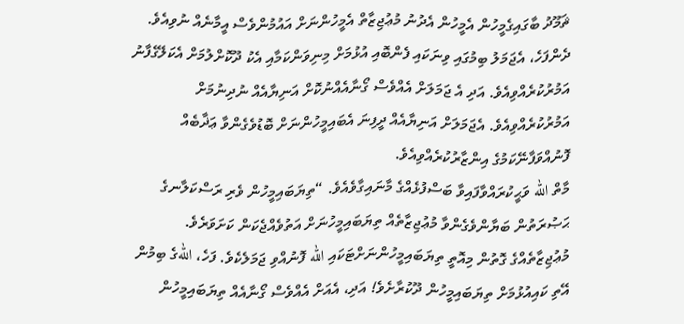ޘަމޫދު ބާގައިގެމީހުން އެމީހުން އެދުނު މުޢުޖިޒާތް އެމީހުންނަށް އައުމުންވެސް އީމާނެއް ނުވިއެވެ. ދެންފަހެ، އެޖަމަލު ބިމުގައި ވިނަކައި ފެންބޮއި އުޅުމަށް މިނިވަންކަމާއި އެކު ދޫކޮށްލުމަށް އެކަލޭގެފާނު އަމުރުކުރެއްވިއެވެ. އަދި އެ ޖަމަލަށް އެއްވެސް ގޯނާއެއްނުކޮށް އަނިޔާއެއް ނުދިނުމަށް އަމުރުކުރެއްވިއެވެ. އެޖަމަލަށް އަނިޔާއެއް ދީފިނަ އެބައިމީހުންނަށް ބޮޑުވެގެންވާ ޢަޛާބެއް ފޮނުއްވަފާނޭކަމުގެ އިންޒާރުކުރެއްވިއެވެ.
މާތް الله ވަޙީކުރައްވާފައިވާ ބަސްފުޅެއްގެ މާނައިގާވެއެވެ. “ތިޔަބައިމީހުން ވެރި ރަސްކަލާނގެ ޙަޞުރަތުން ބަޔާންވެގެންވާ މުޢުޖިޒާތެއް ތިޔަބައިމީހުނަށް އަތުވެއްޖެކަން ކަށަވަރެވެ. މުޢުޖިޒާތެއްގެ ގޮތުން މިއޮތީ ތިޔަބައިމީހުންނަށްޓަކައި الله ފޮނުއްވި ޖަމަލެކެވެ. ފަހެ، اللهގެ ބިމުން އޭތި ކައިއުޅުމަށް ތިޔަބައިމީހުން ދޫކުރާށެވެ! އަދި، އެއަށް އެއްވެސް ގޯނާއެއް ތިޔަބައިމީހުން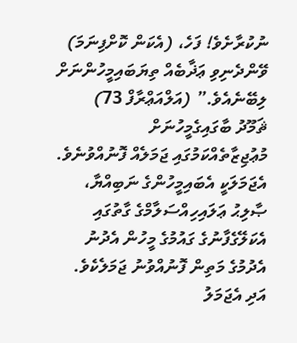ނުކުރާށެވެ! ފަހެ، (އެކަން ކޮށްފިނަމަ) ވޭންދެނިވި ޢަޛާބެއް ތިޔަބައިމީހުންނަށް ލިބޭނެއެވެ.” (އަލްއަޢްރާފް 73)
ޘަމޫދު ބާގައިގެމީހުނަށް މުޢުޖިޒާތެއްކަމުގައި ޖަމަލެއް ފޮނުއްވުނެވެ. އެޖަމަލަކީ އެބައިމީހުންގެ ނަބިއްޔާ، ޞާލިޙު ޢަލައިހިއްސަލާމްގެ ގާތުގައި އެކަލޭގެފާނުގެ ގައުމުގެ މީހުން އެދުނު އެދުމުގެ މަތިން ފޮނުއްވުނު ޖަމަލެކެވެ. އަދި އެޖަމަލު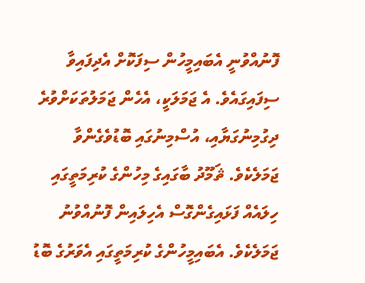ފޮނުއްވުނީ އެބައިމީހުން ސިފަކޮށް އެދިފައިވާ ސިފައިގައެވެ. އެ ޖަމަލަކީ، އެހެން ޖަމަލުތަކަށްވުރެ ދިގުމިނުގަޔާއި، އުސްމިނުގައި ބޮޑުވެގެންވާ ޖަމަލެކެވެ. ޘަމޫދު ބާގައިގެ މިހުންގެ ކުރިމަތީގައި ހިލައެއް ފަޅައިގެންގޮސް އެހިލައިން ފޮނުއްވުނު ޖަމަލެކެވެ. އެބައިމީހުންގެ ކުރިމަތީގައި އެވަރުގެ ބޮޑު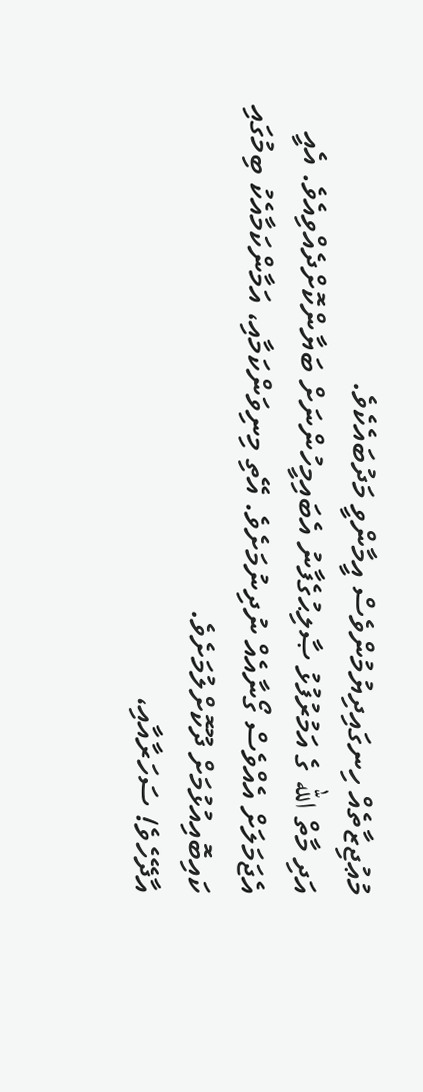މުޢުޖިޒާތެއް ހިނގައިދިޔުމުންވެސް އީމާންވީ މަދުބައެކެވެ.
އަދި މާތް الله ގެ އަމުރުފުޅު ޞާލިޙުގެފާނު އެބައިމީހުންނަށް ބަޔާންކޮށްދެއްވިއެވެ. އެއީ އެޖަމަލަށް އެއްވެސް ގޯނާއެއް ނުދިނުމަށެވެ. އޭތި މިނިވަންކަމާއި، އަމާންކަމާއެކު ބިމުގައި ކައިބޮއިއުޅުމަށް ދޫކޮށްލުމަށެވެ.
އާދޭހެވެ! ސަހަރާއާއި،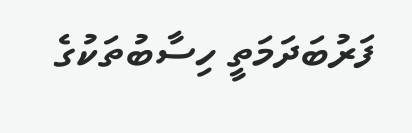ފަރުބަދަމަތީ ހިސާބުތަކުގެ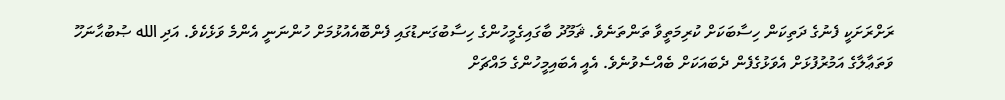ރަށްރަށަކީ ފެނުގެ ދަތިކަން ހިސާބަކަށް ކުރިމަތީވާ ތަންތަނެވެ. ޘަމޫދު ބާގައިގެމީހުންގެ ހިސާބުގަނޑުގައި ފެންބޮއެއުޅުމަށް ހުންނަނީ އެންމެ ވަޅެކެވެ. އަދި الله ޞުބުޙާނަހޫ ވަތަޢާލާގެ އަމުރުފުޅަށް އެވަޅުގެފެން ދެބައަކަށް ބެއްސެވުނެވެ. އެއީ އެބައިމީހުންގެ މައްޗަށް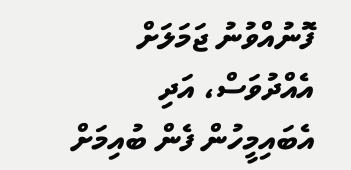ފޮނުއްވުނު ޖަމަލަށް އެއްދުވަސް، އަދި އެބައިމީހުން ފެން ބުއިމަށް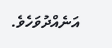އަނެއްދުވަހެވެ.